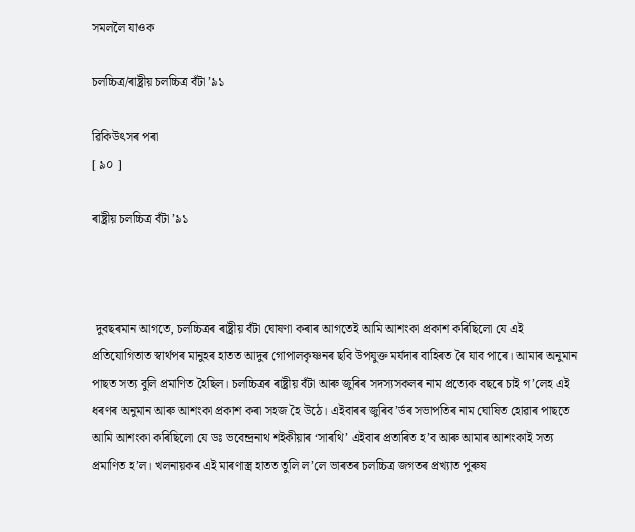সমললৈ যাওক

চলচ্চিত্ৰ/ৰাষ্ট্ৰীয় চলচ্চিত্ৰ বঁটা ’৯১

ৱিকিউৎসৰ পৰা
[ ৯০ ]

ৰাষ্ট্ৰীয় চলচ্চিত্ৰ বঁটা ’৯১



 দুবছৰমান আগতে, চলচ্চিত্ৰৰ ৰাষ্ট্ৰীয় বঁটা ঘোষণা কৰাৰ আগতেই আমি আশংকা প্ৰকাশ কৰিছিলো যে এই প্ৰতিযোগিতাত স্বাৰ্থপৰ মানুহৰ হাতত আদুৰ গোপালকৃষ্ণনৰ ছবি উপযুক্ত মৰ্যদাৰ বাহিৰত ৰৈ যাব পাৰে। আমাৰ অনুমান পাছত সত্য বুলি প্ৰমাণিত হৈছিল। চলচ্চিত্ৰৰ ৰাষ্ট্ৰীয় বঁটা আৰু জুৰিৰ সদস্যসকলৰ নাম প্ৰত্যেক বছৰে চাই গ’লেহ এই ধৰণৰ অনুমান আৰু আশংকা প্ৰকাশ কৰা সহজ হৈ উঠে। এইবাৰৰ জুৰিব’ৰ্ডৰ সভাপতিৰ নাম ঘোষিত হোৱাৰ পাছতে আমি আশংকা কৰিছিলো যে ডঃ ভবেন্দ্ৰনাথ শইকীয়াৰ ‘সাৰথি’ এইবাৰ প্ৰতাৰিত হ’ব আৰু আমাৰ আশংকাই সত্য প্ৰমাণিত হ’ল। খলনায়কৰ এই মাৰণাস্ত্ৰ হাতত তুলি ল’লে ভাৰতৰ চলচ্চিত্ৰ জগতৰ প্ৰখ্যাত পুৰুষ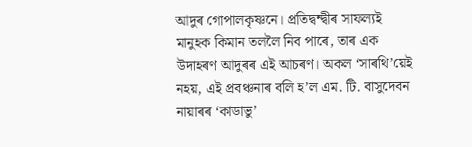আদুৰ গোপালকৃষ্ণনে। প্ৰতিদ্বন্দ্বীৰ সাফল্যই মানুহক কিমান তললৈ নিব পাৰে, তাৰ এক উদাহৰণ আদুৰৰ এই আচৰণ। অকল ‘সাৰথি’য়েই নহয়, এই প্ৰবঞ্চনাৰ বলি হ’ল এম. টি. বাসুদেবন নায়াৰৰ ‘কাডাভু’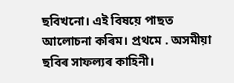ছবিখনো। এই বিষয়ে পাছত আলোচনা কৰিম। প্ৰথমে . অসমীয়া ছবিৰ সাফল্যৰ কাহিনী।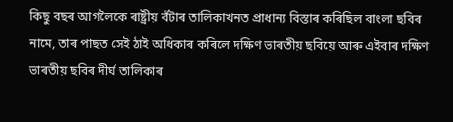কিছু বছৰ আগলৈকে ৰাষ্ট্ৰীয় বঁটাৰ তালিকাখনত প্ৰাধান্য বিস্তাৰ কৰিছিল বাংলা ছবিৰ নামে, তাৰ পাছত সেই ঠাই অধিকাৰ কৰিলে দক্ষিণ ভাৰতীয় ছবিয়ে আৰু এইবাৰ দক্ষিণ ভাৰতীয় ছবিৰ দীৰ্ঘ তালিকাৰ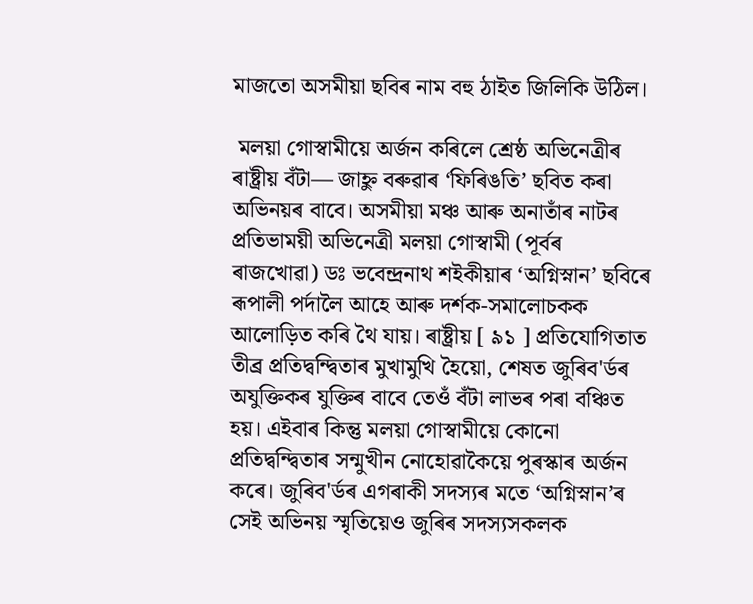মাজতো অসমীয়া ছবিৰ নাম বহু ঠাইত জিলিকি উঠিল।

 মলয়া গোস্বামীয়ে অৰ্জন কৰিলে শ্ৰেষ্ঠ অভিনেত্ৰীৰ ৰাষ্ট্ৰীয় বঁটা— জাহ্নু বৰুৱাৰ ‘ফিৰিঙতি’ ছবিত কৰা অভিনয়ৰ বাবে। অসমীয়া মঞ্চ আৰু অনাতাঁৰ নাটৰ প্ৰতিভাময়ী অভিনেত্ৰী মলয়া গোস্বামী (পূৰ্বৰ ৰাজখোৱা) ডঃ ভবেন্দ্ৰনাথ শইকীয়াৰ ‘অগ্নিস্নান’ ছবিৰে ৰূপালী পৰ্দালৈ আহে আৰু দৰ্শক-সমালোচকক আলোড়িত কৰি থৈ যায়। ৰাষ্ট্ৰীয় [ ৯১ ] প্ৰতিযোগিতাত তীব্ৰ প্ৰতিদ্বন্দ্বিতাৰ মুখামুখি হৈয়ো, শেষত জুৰিব'ৰ্ডৰ অযুক্তিকৰ যুক্তিৰ বাবে তেওঁ বঁটা লাভৰ পৰা বঞ্চিত হয়। এইবাৰ কিন্তু মলয়া গোস্বামীয়ে কোনো প্ৰতিদ্বন্দ্বিতাৰ সন্মুখীন নোহোৱাকৈয়ে পুৰস্কাৰ অৰ্জন কৰে। জুৰিব'ৰ্ডৰ এগৰাকী সদস্যৰ মতে ‘অগ্নিস্নান’ৰ সেই অভিনয় স্মৃতিয়েও জুৰিৰ সদস্যসকলক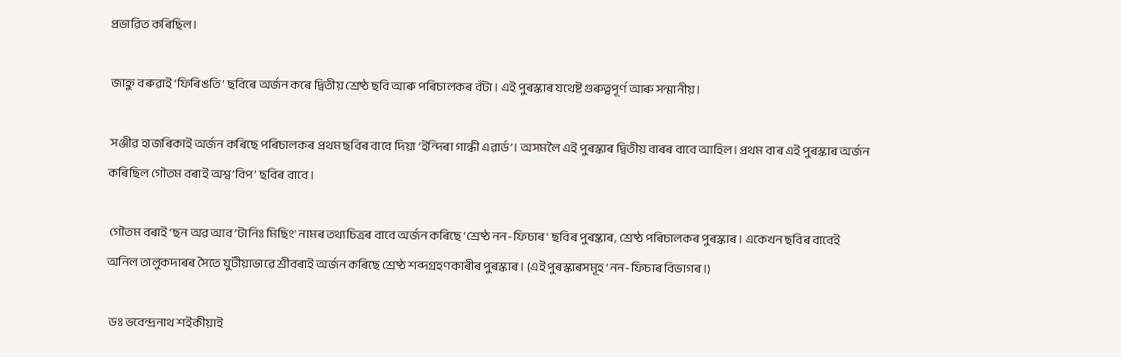প্ৰভাৱিত কৰিছিল।

 জাহ্নু বৰুৱাই ‘ফিৰিঙতি’ ছবিৰে অৰ্জন কৰে দ্বিতীয় শ্ৰেষ্ঠ ছবি আৰু পৰিচালকৰ বঁটা। এই পুৰস্কাৰ যথেষ্ট গুৰুত্বপূৰ্ণ আৰু সন্মানীয়।

 সঞ্জীৱ হাজৰিকাই অৰ্জন কৰিছে পৰিচালকৰ প্ৰথম ছবিৰ বাবে দিয়া ‘ইন্দিৰা গান্ধী এৱাৰ্ড’। অসমলৈ এই পুৰস্কাৰ দ্বিতীয় বাৰৰ বাবে আহিল। প্ৰথম বাৰ এই পুৰস্কাৰ অৰ্জন কৰিছিল গৌতম বৰাই অশ্ব’বিপ’ ছবিৰ বাবে।

 গৌতম বৰাই ‘ছন অৱ আব’টানিঃ মিছিং' নামৰ তথ্যচিত্ৰৰ বাবে অৰ্জন কৰিছে ‘শ্ৰেষ্ঠ নন-ফিচাৰ' ছবিৰ পুৰষ্কাৰ, শ্ৰেষ্ঠ পৰিচালকৰ পুৰস্কাৰ। একেখন ছবিৰ বাবেই অনিল তালুকদাৰৰ সৈতে যুটীয়াভাৱে শ্ৰীবৰাই অৰ্জন কৰিছে শ্ৰেষ্ঠ শব্দগ্ৰহণকাৰীৰ পুৰস্কাৰ। (এই পুৰস্কাৰসমূহ ‘নন-ফিচাৰ বিভাগৰ।)

 ডঃ ভবেন্দ্ৰনাথ শইকীয়াই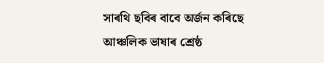সাৰথি ছবিৰ বাবে অৰ্জন কৰিছে আঞ্চলিক ভাষাৰ শ্ৰেষ্ঠ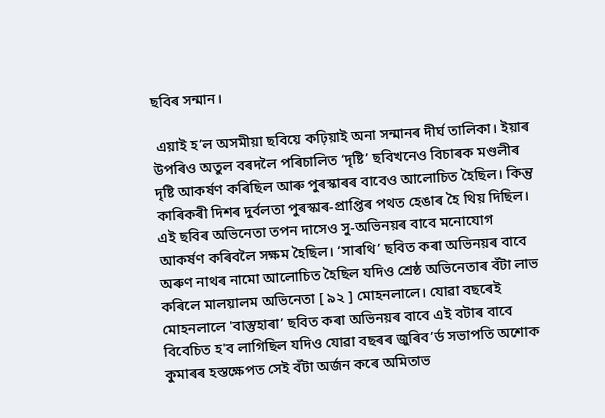ছবিৰ সন্মান।

 এয়াই হ’ল অসমীয়া ছবিয়ে কঢ়িয়াই অনা সন্মানৰ দীৰ্ঘ তালিকা। ইয়াৰ উপৰিও অতুল বৰদলৈ পৰিচালিত ‘দৃষ্টি’ ছবিখনেও বিচাৰক মণ্ডলীৰ দৃষ্টি আকৰ্ষণ কৰিছিল আৰু পুৰস্কাৰৰ বাবেও আলোচিত হৈছিল। কিন্তু কাৰিকৰী দিশৰ দুৰ্বলতা পুৰস্কাৰ-প্ৰাপ্তিৰ পথত হেঙাৰ হৈ থিয় দিছিল। এই ছবিৰ অভিনেতা তপন দাসেও সু-অভিনয়ৰ বাবে মনোযোগ আকৰ্ষণ কৰিবলৈ সক্ষম হৈছিল। ‘সাৰথি’ ছবিত কৰা অভিনয়ৰ বাবে অৰুণ নাথৰ নামো আলোচিত হৈছিল যদিও শ্ৰেষ্ঠ অভিনেতাৰ বঁটা লাভ কৰিলে মালয়ালম অভিনেতা [ ৯২ ] মোহনলালে। যোৱা বছৰেই মোহনলালে 'বাস্তুহাৰা’ ছবিত কৰা অভিনয়ৰ বাবে এই বটাৰ বাবে বিবেচিত হ'ব লাগিছিল যদিও যোৱা বছৰৰ জুৰিব’ৰ্ড সভাপতি অশোক কুমাৰৰ হস্তক্ষেপত সেই বঁটা অৰ্জন কৰে অমিতাভ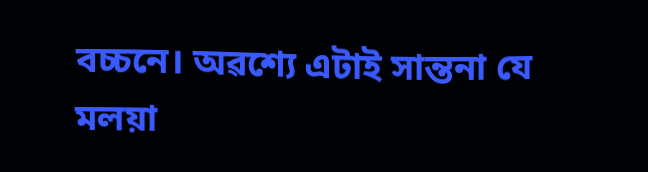বচ্চনে। অৱশ্যে এটাই সান্তনা যে মলয়া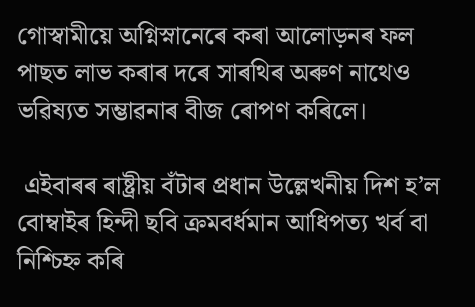গোস্বামীয়ে অগ্নিস্নানেৰে কৰা আলোড়নৰ ফল পাছত লাভ কৰাৰ দৰে সাৰথিৰ অৰুণ নাথেও ভৱিষ্যত সম্ভাৱনাৰ বীজ ৰোপণ কৰিলে।

 এইবাৰৰ ৰাষ্ট্ৰীয় বঁটাৰ প্ৰধান উল্লেখনীয় দিশ হ’ল বোম্বাইৰ হিন্দী ছবি ক্ৰমবৰ্ধমান আধিপত্য খৰ্ব বা নিশ্চিহ্ন কৰি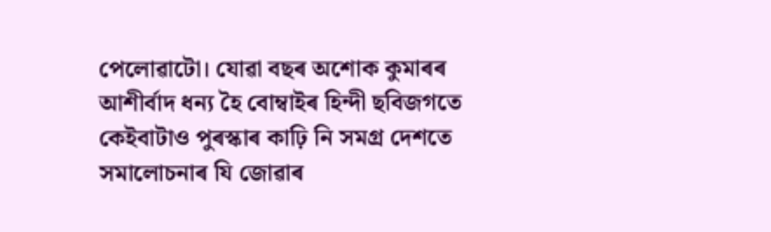পেলোৱাটো। যোৱা বছৰ অশোক কুমাৰৰ আশীৰ্বাদ ধন্য হৈ বোম্বাইৰ হিন্দী ছবিজগতে কেইবাটাও পুৰস্কাৰ কাঢ়ি নি সমগ্ৰ দেশতে সমালোচনাৰ যি জোৱাৰ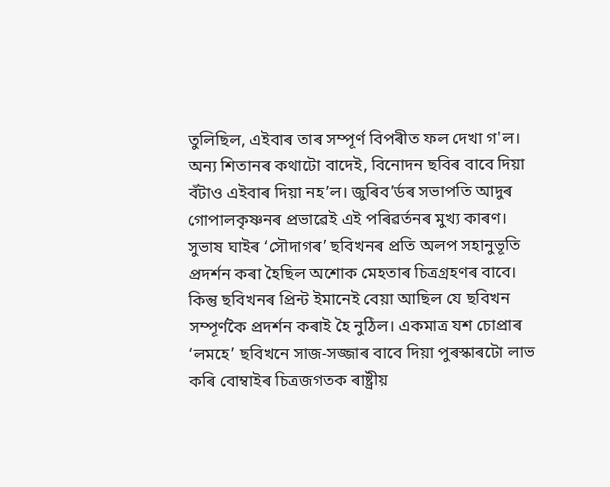তুলিছিল, এইবাৰ তাৰ সম্পূৰ্ণ বিপৰীত ফল দেখা গ'ল। অন্য শিতানৰ কথাটো বাদেই, বিনোদন ছবিৰ বাবে দিয়া বঁটাও এইবাৰ দিয়া নহ’ল। জুৰিব’ৰ্ডৰ সভাপতি আদুৰ গোপালকৃষ্ণনৰ প্ৰভাৱেই এই পৰিৱৰ্তনৰ মুখ্য কাৰণ। সুভাষ ঘাইৰ ‘সৌদাগৰ’ ছবিখনৰ প্ৰতি অলপ সহানুভূতি প্ৰদৰ্শন কৰা হৈছিল অশোক মেহতাৰ চিত্ৰগ্ৰহণৰ বাবে। কিন্তু ছবিখনৰ প্ৰিন্ট ইমানেই বেয়া আছিল যে ছবিখন সম্পূৰ্ণকৈ প্ৰদৰ্শন কৰাই হৈ নুঠিল। একমাত্ৰ যশ চোপ্ৰাৰ ‘লমহে’ ছবিখনে সাজ-সজ্জাৰ বাবে দিয়া পুৰস্কাৰটো লাভ কৰি বোম্বাইৰ চিত্ৰজগতক ৰাষ্ট্ৰীয়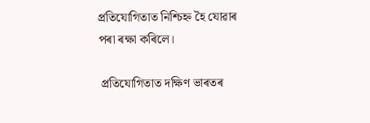প্ৰতিযোগিতাত নিশ্চিহ্ন হৈ যোৱাৰ পৰা ৰক্ষা কৰিলে।

 প্ৰতিযোগিতাত দক্ষিণ ভাৰতৰ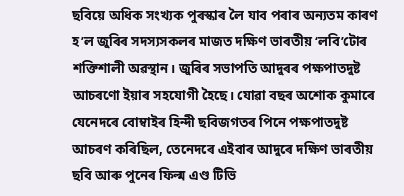ছবিয়ে অধিক সংখ্যক পুৰস্কাৰ লৈ যাব পৰাৰ অন্যতম কাৰণ হ’ল জুৰিৰ সদস্যসকলৰ মাজত দক্ষিণ ভাৰতীয় ‘লবি’টোৰ শক্তিশালী অৱস্থান। জুৰিৰ সভাপতি আদুৰৰ পক্ষপাতদুষ্ট আচৰণো ইয়াৰ সহযোগী হৈছে। যোৱা বছৰ অশোক কুমাৰে যেনেদৰে বোম্বাইৰ হিন্দী ছবিজগতৰ পিনে পক্ষপাতদুষ্ট আচৰণ কৰিছিল, তেনেদৰে এইবাৰ আদুৰে দক্ষিণ ভাৰতীয় ছবি আৰু পুনেৰ ফিল্ম এণ্ড টিভি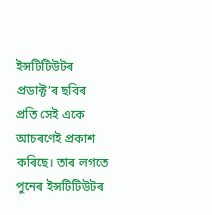ইন্সটিটিউটৰ প্ৰডাক্ট’ৰ ছবিৰ প্ৰতি সেই একে আচৰণেই প্ৰকাশ কৰিছে। তাৰ লগতে পুনেৰ ইন্সটিটিউটৰ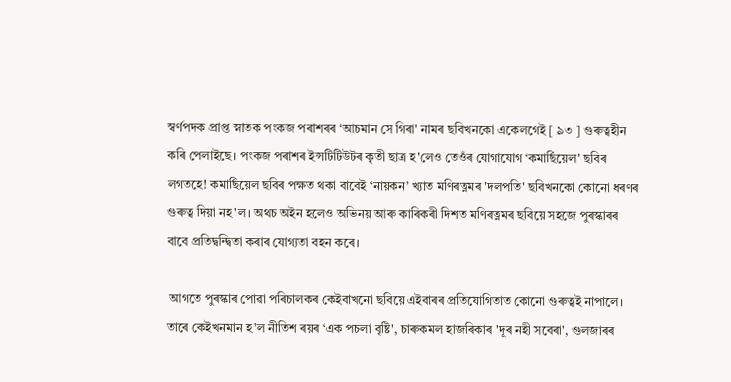স্বৰ্ণপদক প্ৰাপ্ত স্নাতক পংকজ পৰাশৰৰ ‘আচমান সে গিৰা' নামৰ ছবিখনকো একেলগেই [ ৯৩ ] গুৰুত্বহীন কৰি পেলাইছে। পংকজ পৰাশৰ ইন্সটিটিউটৰ কৃতী ছাত্ৰ হ'লেও তেওঁৰ যোগাযোগ ‘কমাৰ্ছিয়েল' ছবিৰ লগতহে! কমাৰ্ছিয়েল ছবিৰ পক্ষত থকা বাবেই ‘নায়কন’ খ্যাত মণিৰত্নমৰ 'দলপতি' ছবিখনকো কোনো ধৰণৰ গুৰুত্ব দিয়া নহ'ল। অথচ অইন হলেও অভিনয় আৰু কাৰিকৰী দিশত মণিৰত্নমৰ ছবিয়ে সহজে পুৰস্কাৰৰ বাবে প্ৰতিদ্বন্দ্বিতা কৰাৰ যোগ্যতা বহন কৰে।

 আগতে পুৰস্কাৰ পোৱা পৰিচালকৰ কেইবাখনো ছবিয়ে এইবাৰৰ প্ৰতিযোগিতাত কোনো গুৰুত্বই নাপালে। তাৰে কেইখনমান হ’ল নীতিশ ৰয়ৰ ‘এক পচলা বৃষ্টি', চাৰুকমল হাজৰিকাৰ 'দূৰ নহী সবেৰা', গুলজাৰৰ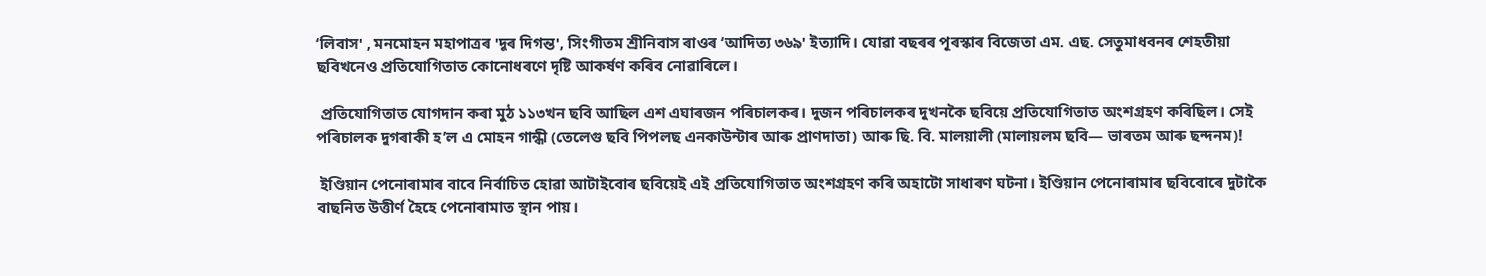‘লিবাস' , মনমোহন মহাপাত্ৰৰ 'দূৰ দিগন্ত', সিংগীতম শ্ৰীনিবাস ৰাওৰ ‘আদিত্য ৩৬৯' ইত্যাদি। যোৱা বছৰৰ পূৰস্কাৰ বিজেতা এম. এছ. সেতুমাধবনৰ শেহতীয়া ছবিখনেও প্ৰতিযোগিতাত কোনোধৰণে দৃষ্টি আকৰ্ষণ কৰিব নোৱাৰিলে।

 প্ৰতিযোগিতাত যোগদান কৰা মুঠ ১১৩খন ছবি আছিল এশ এঘাৰজন পৰিচালকৰ। দুজন পৰিচালকৰ দুখনকৈ ছবিয়ে প্ৰতিযোগিতাত অংশগ্ৰহণ কৰিছিল। সেই পৰিচালক দুগৰাকী হ’ল এ মোহন গান্ধী (তেলেগু ছবি পিপলছ এনকাউন্টাৰ আৰু প্ৰাণদাতা) আৰু ছি. বি. মালয়ালী (মালায়লম ছবি— ভাৰতম আৰু ছন্দনম)!

 ইণ্ডিয়ান পেনোৰামাৰ বাবে নিৰ্বাচিত হোৱা আটাইবোৰ ছবিয়েই এই প্ৰতিযোগিতাত অংশগ্ৰহণ কৰি অহাটো সাধাৰণ ঘটনা। ইণ্ডিয়ান পেনোৰামাৰ ছবিবোৰে দুটাকৈ বাছনিত উত্তীৰ্ণ হৈহে পেনোৰামাত স্থান পায়।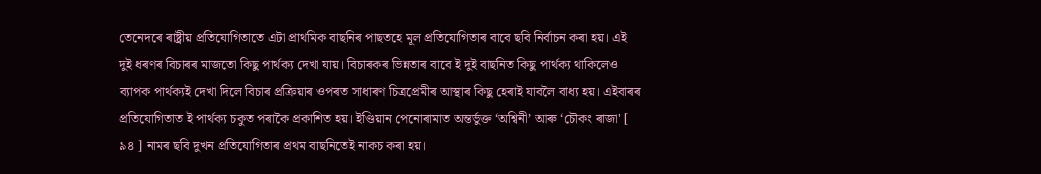তেনেদৰে ৰাষ্ট্ৰীয় প্ৰতিযোগিতাতে এটা প্ৰাথমিক বাছনিৰ পাছতহে মূল প্ৰতিযোগিতাৰ বাবে ছবি নিৰ্বাচন কৰা হয়। এই দুই ধৰণৰ বিচাৰৰ মাজতো কিছু পাৰ্থক্য দেখা যায়। বিচাৰকৰ ভিন্নতাৰ বাবে ই দুই বাছনিত কিছু পাৰ্থক্য থাকিলেও ব্যাপক পাৰ্থক্যই দেখা দিলে বিচাৰ প্ৰক্ৰিয়াৰ ওপৰত সাধাৰণ চিত্ৰপ্ৰেমীৰ আস্থাৰ কিছু হেৰাই যাবলৈ বাধ্য হয়। এইবাৰৰ প্ৰতিযোগিতাত ই পাৰ্থক্য চকুত পৰাকৈ প্ৰকাশিত হয়। ইণ্ডিয়ান পেনোৰামাত অন্তৰ্ভুক্ত ‘অশ্বিনী’ আৰু ‘চৌকং ৰাজা' [ ৯৪ ] নামৰ ছবি দুখন প্ৰতিযোগিতাৰ প্ৰথম বাছনিতেই নাকচ কৰা হয়।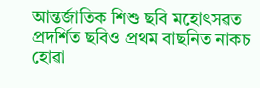আন্তৰ্জাতিক শিশু ছবি মহোৎসৱত প্ৰদৰ্শিত ছবিও প্ৰথম বাছনিত নাকচ হোৱা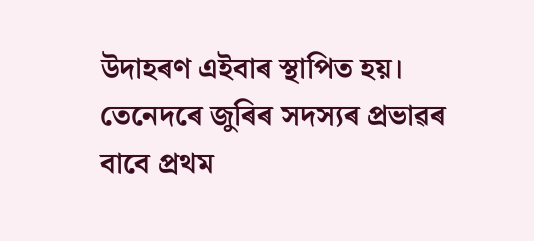উদাহৰণ এইবাৰ স্থাপিত হয়। তেনেদৰে জুৰিৰ সদস্যৰ প্ৰভাৱৰ বাবে প্ৰথম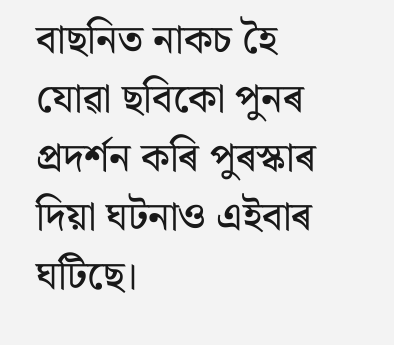বাছনিত নাকচ হৈ যোৱা ছবিকো পুনৰ প্ৰদৰ্শন কৰি পুৰস্কাৰ দিয়া ঘটনাও এইবাৰ ঘটিছে।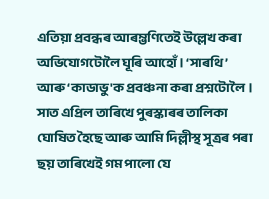এতিয়া প্ৰবন্ধৰ আৰম্ভণিতেই উল্লেখ কৰা অভিযোগটোলৈ ঘূৰি আহোঁ‌। ‘সাৰথি’ আৰু ‘কাডাভু'ক প্ৰবঞ্চনা কৰা প্ৰশ্নটোলৈ। সাত এপ্ৰিল তাৰিখে পুৰস্কাৰৰ তালিকা ঘোষিত হৈছে আৰু আমি দিল্লীস্থ সূত্ৰৰ পৰা ছয় তাৰিখেই গম পালো যে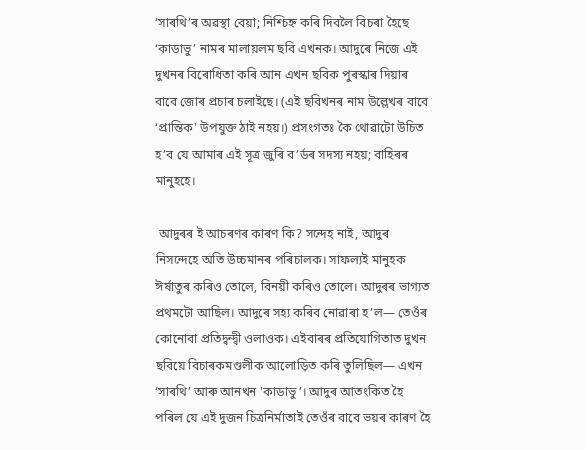‘সাৰথি’ৰ অৱস্থা বেয়া; নিশ্চিহ্ন কৰি দিবলৈ বিচৰা হৈছে ‘কাডাভু’ নামৰ মালায়লম ছবি এখনক। আদুৰে নিজে এই দুখনৰ বিৰোধিতা কৰি আন এখন ছবিক পুৰস্কাৰ দিয়াৰ বাবে জোৰ প্ৰচাৰ চলাইছে। (এই ছবিখনৰ নাম উল্লেখৰ বাবে ‘প্ৰান্তিক' উপযুক্ত ঠাই নহয়।) প্ৰসংগতঃ কৈ থোৱাটো উচিত হ’ব যে আমাৰ এই সূত্ৰ জুৰি ব’ৰ্ডৰ সদস্য নহয়; বাহিৰৰ মানুহহে।

 আদুৰৰ ই আচৰণৰ কাৰণ কি? সন্দেহ নাই, আদুৰ নিসন্দেহে অতি উচ্চমানৰ পৰিচালক। সাফল্যই মানুহক ঈৰ্ষাতুৰ কৰিও তোলে, বিনয়ী কৰিও তোলে। আদুৰৰ ভাগ্যত প্ৰথমটো আছিল। আদুৰে সহ্য কৰিব নোৱাৰা হ’ল— তেওঁৰ কোনোবা প্ৰতিদ্বন্দ্বী ওলাওক। এইবাৰৰ প্ৰতিযোগিতাত দুখন ছবিয়ে বিচাৰকমণ্ডলীক আলোড়িত কৰি তুলিছিল— এখন ‘সাৰথি’ আৰু আনখন 'কাডাভু’। আদুৰ আতংকিত হৈ পৰিল যে এই দুজন চিত্ৰনিৰ্মাতাই তেওঁৰ বাবে ভয়ৰ কাৰণ হৈ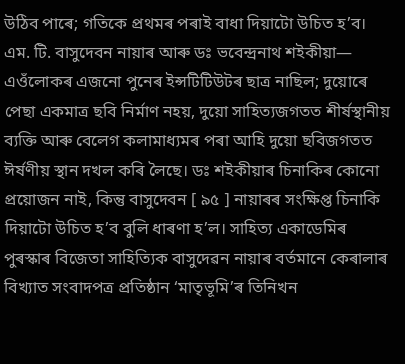উঠিব পাৰে; গতিকে প্ৰথমৰ পৰাই বাধা দিয়াটো উচিত হ’ব। এম. টি. বাসুদেবন নায়াৰ আৰু ডঃ ভবেন্দ্ৰনাথ শইকীয়া— এওঁলোকৰ এজনো পুনেৰ ইন্সটিটিউটৰ ছাত্ৰ নাছিল; দুয়োৰে পেছা একমাত্ৰ ছবি নিৰ্মাণ নহয়, দুয়ো সাহিত্যজগতত শীৰ্ষস্থানীয় ব্যক্তি আৰু বেলেগ কলামাধ্যমৰ পৰা আহি দুয়ো ছবিজগতত ঈৰ্ষণীয় স্থান দখল কৰি লৈছে। ডঃ শইকীয়াৰ চিনাকিৰ কোনো প্ৰয়োজন নাই, কিন্তু বাসুদেবন [ ৯৫ ] নায়াৰৰ সংক্ষিপ্ত চিনাকি দিয়াটো উচিত হ’ব বুলি ধাৰণা হ’ল। সাহিত্য একাডেমিৰ পুৰস্কাৰ বিজেতা সাহিত্যিক বাসুদেৱন নায়াৰ বৰ্তমানে কেৰালাৰ বিখ্যাত সংবাদপত্ৰ প্ৰতিষ্ঠান ‘মাতৃভূমি’ৰ তিনিখন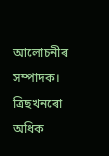আলোচনীৰ সম্পাদক। ত্ৰিছখনৰো অধিক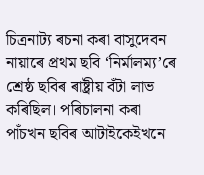চিত্ৰনাট্য ৰচনা কৰা বাসুদেবন নায়াৰে প্ৰথম ছবি ‘নিৰ্মালম্য’ৰে শ্ৰেষ্ঠ ছবিৰ ৰাষ্ট্ৰীয় বঁটা লাভ কৰিছিল। পৰিচালনা কৰা পাঁ‌চখন ছবিৰ আটাইকেইখনে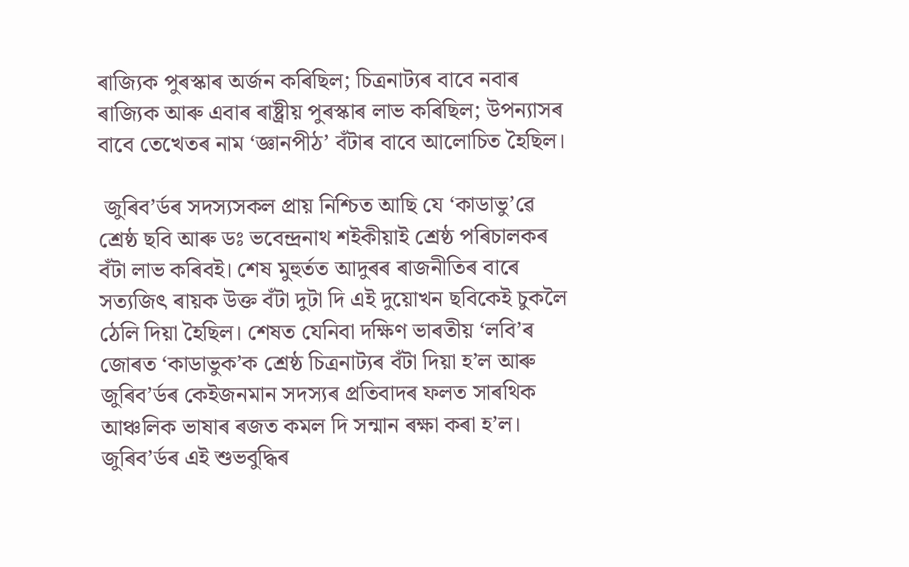ৰাজ্যিক পুৰস্কাৰ অৰ্জন কৰিছিল; চিত্ৰনাট্যৰ বাবে নবাৰ ৰাজ্যিক আৰু এবাৰ ৰাষ্ট্ৰীয় পুৰস্কাৰ লাভ কৰিছিল; উপন্যাসৰ বাবে তেখেতৰ নাম ‘জ্ঞানপীঠ’ বঁটাৰ বাবে আলোচিত হৈছিল।

 জুৰিব’ৰ্ডৰ সদস্যসকল প্ৰায় নিশ্চিত আছি যে ‘কাডাভু’ৱে শ্ৰেষ্ঠ ছবি আৰু ডঃ ভবেন্দ্ৰনাথ শইকীয়াই শ্ৰেষ্ঠ পৰিচালকৰ বঁটা লাভ কৰিবই। শেষ মুহুৰ্তত আদুৰৰ ৰাজনীতিৰ বাৰে সত্যজিৎ ৰায়ক উক্ত বঁটা দুটা দি এই দুয়োখন ছবিকেই চুকলৈ ঠেলি দিয়া হৈছিল। শেষত যেনিবা দক্ষিণ ভাৰতীয় ‘লবি’ৰ জোৰত ‘কাডাভুক’ক শ্ৰেষ্ঠ চিত্ৰনাট্যৰ বঁটা দিয়া হ’ল আৰু জুৰিব’ৰ্ডৰ কেইজনমান সদস্যৰ প্ৰতিবাদৰ ফলত সাৰথিক আঞ্চলিক ভাষাৰ ৰজত কমল দি সন্মান ৰক্ষা কৰা হ’ল। জুৰিব’ৰ্ডৰ এই শুভবুদ্ধিৰ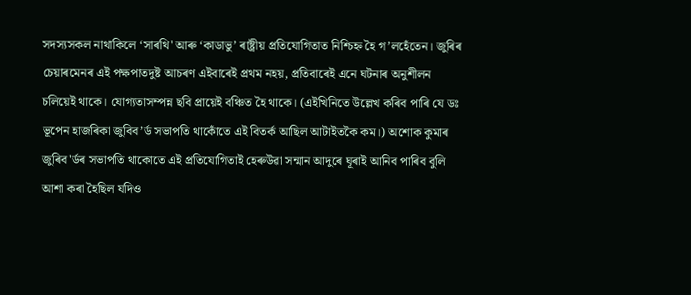সদস্যসকল নাথাকিলে ‘সাৰথি' আৰু ‘কাডাভু’ ৰাষ্ট্ৰীয় প্ৰতিযোগিতাত নিশ্চিহ্ন হৈ গ’লহেঁতেন। জুৰিৰ চেয়াৰমেনৰ এই পক্ষপাতদুষ্ট আচৰণ এইবাৰেই প্ৰথম নহয়, প্ৰতিবাৰেই এনে ঘটনাৰ অনুশীলন চলিয়েই থাকে। যোগ্যতাসম্পন্ন ছবি প্ৰায়েই বঞ্চিত হৈ থাকে। (এইখিনিতে উল্লেখ কৰিব পাৰি যে ডঃ ভূপেন হাজৰিকা জুবিব’ৰ্ড সভাপতি থাকোঁতে এই বিতৰ্ক আছিল আটাইতকৈ কম।) অশোক কুমাৰ জুৰিব'ৰ্ডৰ সভাপতি থাকোতে এই প্ৰতিযোগিতাই হেৰুউৱা সন্মান আদুৰে ঘূৰাই আনিব পাৰিব বুলি আশা কৰা হৈছিল যদিও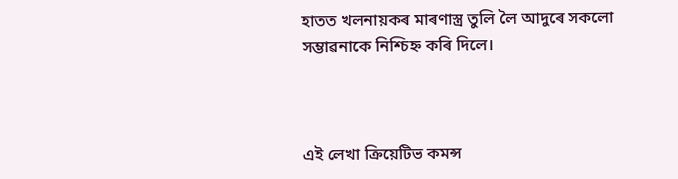হাতত খলনায়কৰ মাৰণাস্ত্ৰ তুলি লৈ আদুৰে সকলো সম্ভাৱনাকে নিশ্চিহ্ন কৰি দিলে।



এই লেখা ক্ৰিয়েটিভ কমন্স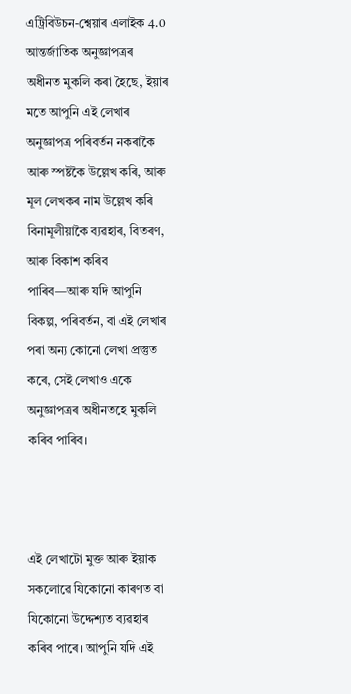এট্ৰিবিউচন-শ্বেয়াৰ এলাইক 4.0 আন্তৰ্জাতিক অনুজ্ঞাপত্ৰৰ অধীনত মুকলি কৰা হৈছে, ইয়াৰ মতে আপুনি এই লেখাৰ অনুজ্ঞাপত্ৰ পৰিবৰ্তন নকৰাকৈ আৰু স্পষ্টকৈ উল্লেখ কৰি, আৰু মূল লেখকৰ নাম উল্লেখ কৰি বিনামূলীয়াকৈ ব্যৱহাৰ, বিতৰণ, আৰু বিকাশ কৰিব পাৰিব—আৰু যদি আপুনি বিকল্প, পৰিবৰ্তন, বা এই লেখাৰ পৰা অন্য কোনো লেখা প্ৰস্তুত কৰে, সেই লেখাও একে অনুজ্ঞাপত্ৰৰ অধীনতহে মুকলি কৰিব পাৰিব।



এই লেখাটো মুক্ত আৰু ইয়াক সকলোৱে যিকোনো কাৰণত বা যিকোনো উদ্দেশ্যত ব্যৱহাৰ কৰিব পাৰে। আপুনি যদি এই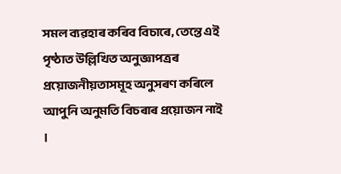সমল ব্যৱহাৰ কৰিব বিচাৰে, তেন্তে এই পৃষ্ঠাত উল্লিখিত অনুজ্ঞাপত্ৰৰ প্ৰয়োজনীয়তাসমূহ অনুসৰণ কৰিলে আপুনি অনুমতি বিচৰাৰ প্ৰয়োজন নাই ।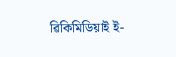ৱিকিমিডিয়াই ই-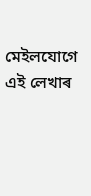মেইলযোগে এই লেখাৰ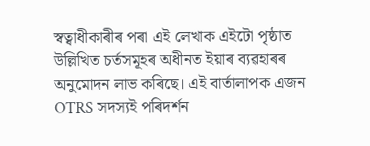স্বত্বাধীকাৰীৰ পৰা এই লেখাক এইটো পৃষ্ঠাত উল্লিখিত চৰ্তসমূহৰ অধীনত ইয়াৰ ব্যৱহাৰৰ অনুমোদন লাভ কৰিছে। এই বাৰ্তালাপক এজন OTRS সদস্যই পৰিদৰ্শন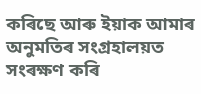কৰিছে আৰু ইয়াক আমাৰ অনুমতিৰ সংগ্ৰহালয়ত সংৰক্ষণ কৰি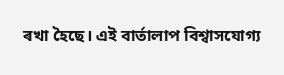ৰখা হৈছে। এই বাৰ্তালাপ বিশ্বাসযোগ্য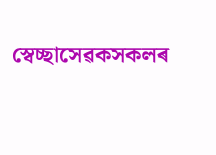স্বেচ্ছাসেৱকসকলৰ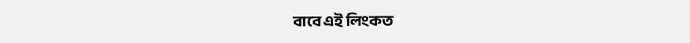বাবে এই লিংকত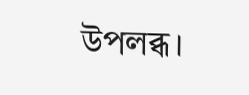উপলব্ধ।